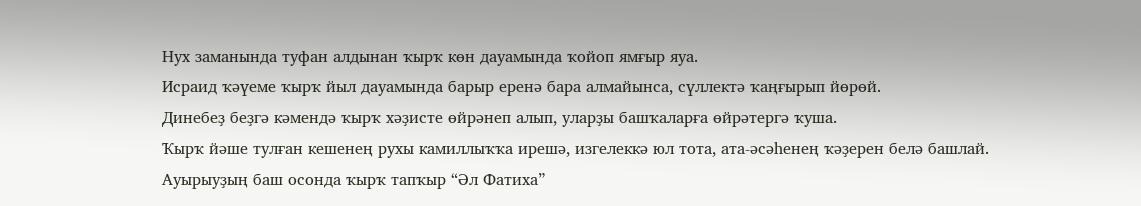Нух заманында туфан алдынан ҡырҡ көн дауамында ҡойоп ямғыр яуа.
Исраид ҡәүеме ҡырҡ йыл дауамында барыр еренә бара алмайынса, сүллектә ҡаңғырып йөрөй.
Динебеҙ беҙгә кәмендә ҡырҡ хәҙисте өйрәнеп алып, уларҙы башҡаларға өйрәтергә ҡуша.
Ҡырҡ йәше тулған кешенең рухы камиллыҡҡа ирешә, изгелеккә юл тота, ата-әсәһенең ҡәҙерен белә башлай.
Ауырыуҙың баш осонда ҡырҡ тапҡыр “Әл Фатиха”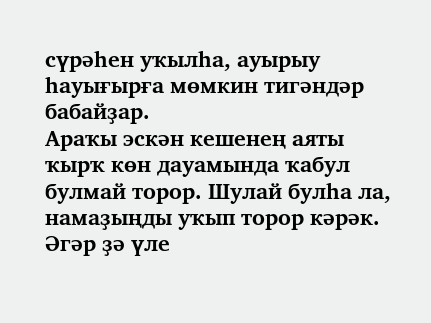сүрәһен уҡылһа, ауырыу һауығырға мөмкин тигәндәр бабайҙар.
Араҡы эскән кешенең аяты ҡырҡ көн дауамында ҡабул булмай торор. Шулай булһа ла, намаҙыңды уҡып торор кәрәк.
Әгәр ҙә үле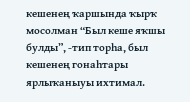кешенең ҡаршында ҡырҡ мосолман “Был кеше яҡшы булды”, -тип торһа, был кешенең гонаһтары ярлыҡаныуы ихтимал.